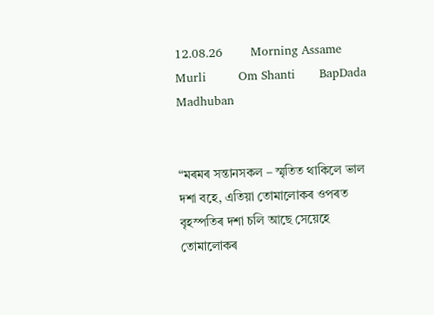12.08.26       Morning Assame Murli        Om Shanti      BapDada       Madhuban


“মৰমৰ সন্তানসকল – স্মৃতিত থাকিলে ভাল দশা বহে, এতিয়া তোমালোকৰ ওপৰত বৃহস্পতিৰ দশা চলি আছে সেয়েহে তোমালোকৰ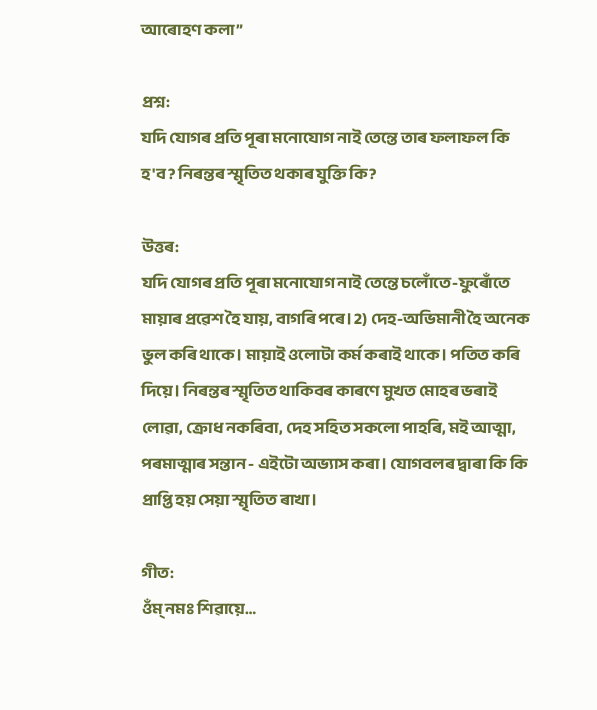আৰোহণ কলা”

প্ৰশ্ন:
যদি যোগৰ প্ৰতি পূৰা মনোযোগ নাই তেন্তে তাৰ ফলাফল কি হ'ব? নিৰন্তৰ স্মৃতিত থকাৰ যুক্তি কি?

উত্তৰ:
যদি যোগৰ প্ৰতি পূৰা মনোযোগ নাই তেন্তে চলোঁতে-ফুৰোঁতে মায়াৰ প্ৰৱেশ হৈ যায়, বাগৰি পৰে। 2) দেহ-অভিমানী হৈ অনেক ভুল কৰি থাকে। মায়াই ওলোটা কৰ্ম কৰাই থাকে। পতিত কৰি দিয়ে। নিৰন্তৰ স্মৃতিত থাকিবৰ কাৰণে মুখত মোহৰ ভৰাই লোৱা, ক্ৰোধ নকৰিবা, দেহ সহিত সকলো পাহৰি, মই আত্মা, পৰমাত্মাৰ সন্তান - এইটো অভ্যাস কৰা। যোগবলৰ দ্বাৰা কি কি প্ৰাপ্তি হয় সেয়া স্মৃতিত ৰাখা।

গীত:
ওঁম্‌ নমঃ শিৱায়ে…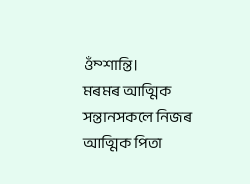ওঁম্শান্তি।
মৰমৰ আত্মিক সন্তানসকলে নিজৰ আত্মিক পিতা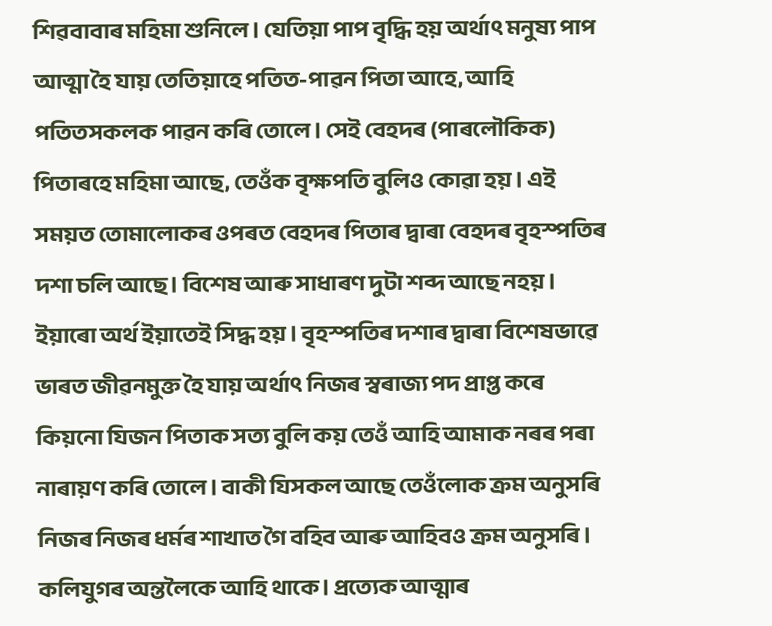শিৱবাবাৰ মহিমা শুনিলে। যেতিয়া পাপ বৃদ্ধি হয় অৰ্থাৎ মনুষ্য পাপ আত্মা হৈ যায় তেতিয়াহে পতিত-পাৱন পিতা আহে, আহি পতিতসকলক পাৱন কৰি তোলে। সেই বেহদৰ (পাৰলৌকিক) পিতাৰহে মহিমা আছে, তেওঁক বৃক্ষপতি বুলিও কোৱা হয়। এই সময়ত তোমালোকৰ ওপৰত বেহদৰ পিতাৰ দ্বাৰা বেহদৰ বৃহস্পতিৰ দশা চলি আছে। বিশেষ আৰু সাধাৰণ দুটা শব্দ আছে নহয়। ইয়াৰো অৰ্থ ইয়াতেই সিদ্ধ হয়। বৃহস্পতিৰ দশাৰ দ্বাৰা বিশেষভাৱে ভাৰত জীৱনমুক্ত হৈ যায় অৰ্থাৎ নিজৰ স্বৰাজ্য পদ প্ৰাপ্ত কৰে কিয়নো যিজন পিতাক সত্য বুলি কয় তেওঁ আহি আমাক নৰৰ পৰা নাৰায়ণ কৰি তোলে। বাকী যিসকল আছে তেওঁলোক ক্ৰম অনুসৰি নিজৰ নিজৰ ধৰ্মৰ শাখাত গৈ বহিব আৰু আহিবও ক্ৰম অনুসৰি। কলিযুগৰ অন্তলৈকে আহি থাকে। প্ৰত্যেক আত্মাৰ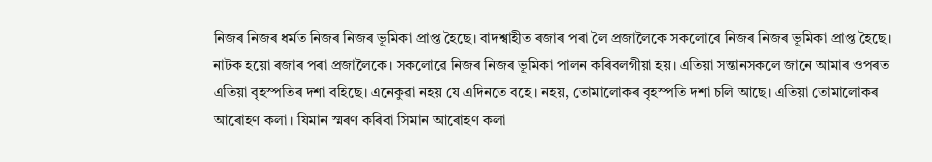নিজৰ নিজৰ ধৰ্মত নিজৰ নিজৰ ভূমিকা প্ৰাপ্ত হৈছে। বাদশ্বাহীত ৰজাৰ পৰা লৈ প্ৰজালৈকে সকলোৰে নিজৰ নিজৰ ভূমিকা প্ৰাপ্ত হৈছে। নাটক হয়ো ৰজাৰ পৰা প্ৰজালৈকে। সকলোৱে নিজৰ নিজৰ ভূমিকা পালন কৰিবলগীয়া হয়। এতিয়া সন্তানসকলে জানে আমাৰ ওপৰত এতিয়া বৃহস্পতিৰ দশা বহিছে। এনেকুৱা নহয় যে এদিনতে বহে। নহয়, তোমালোকৰ বৃহস্পতি দশা চলি আছে। এতিয়া তোমালোকৰ আৰোহণ কলা। যিমান স্মৰণ কৰিবা সিমান আৰোহণ কলা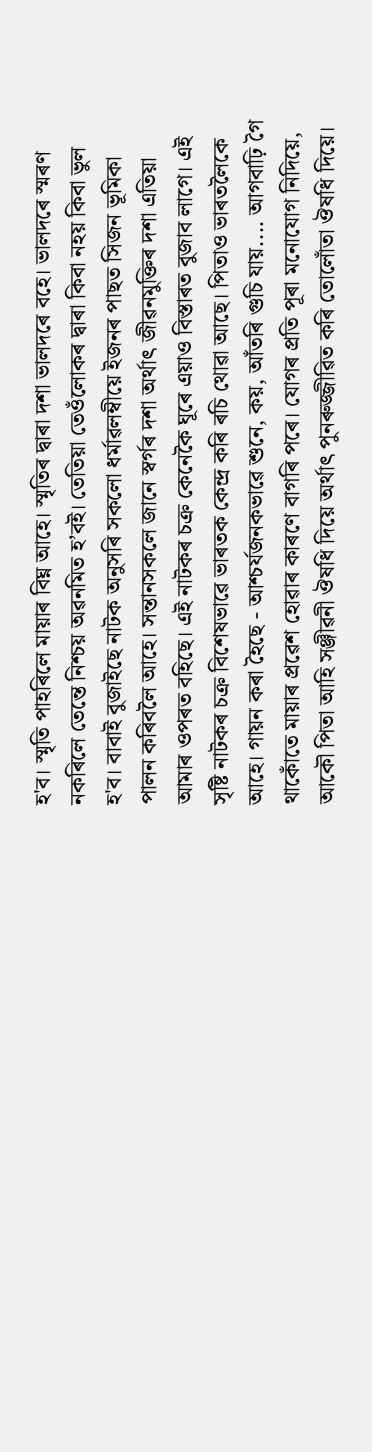হ'ব। স্মৃতি পাহৰিলে মায়াৰ বিঘ্ন আহে। স্মৃতিৰ দ্বাৰা দশা ভালদৰে বহে। ভালদৰে স্মৰণ নকৰিলে তেন্তে নিশ্চয় অৱনমিত হ’বই। তেতিয়া তেওঁলোকৰ দ্বাৰা কিবা নহয় কিবা ভুল হ'ব। বাবাই বুজাইছে নাটক অনুসৰি সকলো ধৰ্মাৱলম্বীয়ে ইজনৰ পাছত সিজন ভূমিকা পালন কৰিবলৈ আহে। সন্তানসকলে জানে স্বৰ্গৰ দশা অৰ্থাৎ জীৱনমুক্তিৰ দশা এতিয়া আমাৰ ওপৰত বহিছে। এই নাটকৰ চক্ৰ কেনেকৈ ঘূৰে এয়াও বিস্তাৰত বুজাব লাগে। এই সৃষ্টি নাটকৰ চক্ৰ বিশেষভাৱে ভাৰতক কেন্দ্ৰ কৰি ৰচি থোৱা আছে। পিতাও ভাৰতলৈকে আহে। গায়ন কৰা হৈছে - আশ্চৰ্যজনকভাৱে শুনে, কয়, আঁতৰি গুচি যায়.... আগবাঢ়ি গৈ থাকোঁতে মায়াৰ প্ৰৱেশ হোৱাৰ কাৰণে বাগৰি পৰে। যোগৰ প্ৰতি পূৰা মনোযোগ নিদিয়ে, আকৌ পিতা আহি সঞ্জীৱনী ঔষধি দিয়ে অৰ্থাৎ পুনৰুজ্জীৱিত কৰি তোলোঁতা ঔষধি দিয়ে।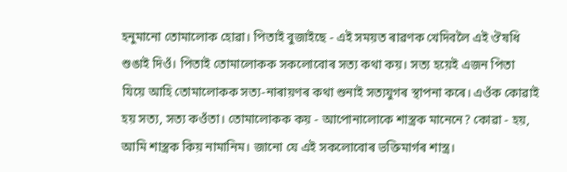হনুমানো তোমালোক হোৱা। পিতাই বুজাইছে - এই সময়ত ৰাৱণক খেদিবলৈ এই ঔষধি শুঙাই দিওঁ। পিতাই তোমালোকক সকলোবোৰ সত্য কথা কয়। সত্য হয়েই এজন পিতা যিয়ে আহি তোমালোকক সত্য-নাৰায়ণৰ কথা শুনাই সত্যযুগৰ স্থাপনা কৰে। এওঁক কোৱাই হয় সত্য, সত্য কওঁতা। তোমালোকক কয় - আপোনালোকে শাস্ত্ৰক মানেনে? কোৱা - হয়, আমি শাস্ত্ৰক কিয় নামানিম। জানো যে এই সকলোবোৰ ভক্তিমাৰ্গৰ শাস্ত্ৰ।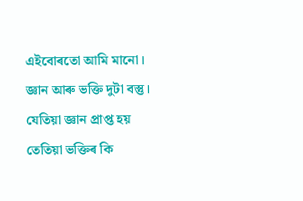এইবোৰতো আমি মানো। জ্ঞান আৰু ভক্তি দুটা বস্তু। যেতিয়া জ্ঞান প্ৰাপ্ত হয় তেতিয়া ভক্তিৰ কি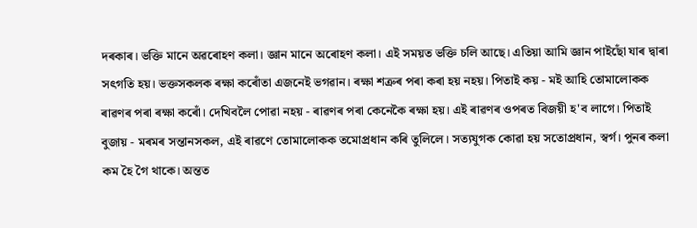দৰকাৰ। ভক্তি মানে অৱৰোহণ কলা। জ্ঞান মানে অৰোহণ কলা। এই সময়ত ভক্তি চলি আছে। এতিয়া আমি জ্ঞান পাইছোঁ যাৰ দ্বাৰা সৎগতি হয়। ভক্তসকলক ৰক্ষা কৰোঁতা এজনেই ভগৱান। ৰক্ষা শত্ৰুৰ পৰা কৰা হয় নহয়। পিতাই কয় - মই আহি তোমালোকক ৰাৱণৰ পৰা ৰক্ষা কৰোঁ। দেখিবলৈ পোৱা নহয় - ৰাৱণৰ পৰা কেনেকৈ ৰক্ষা হয়। এই ৰাৱণৰ ওপৰত বিজয়ী হ'ব লাগে। পিতাই বুজায় - মৰমৰ সন্তানসকল, এই ৰাৱণে তোমালোকক তমোপ্ৰধান কৰি তুলিলে। সত্যযুগক কোৱা হয় সতোপ্ৰধান, স্বৰ্গ। পুনৰ কলা কম হৈ গৈ থাকে। অন্তত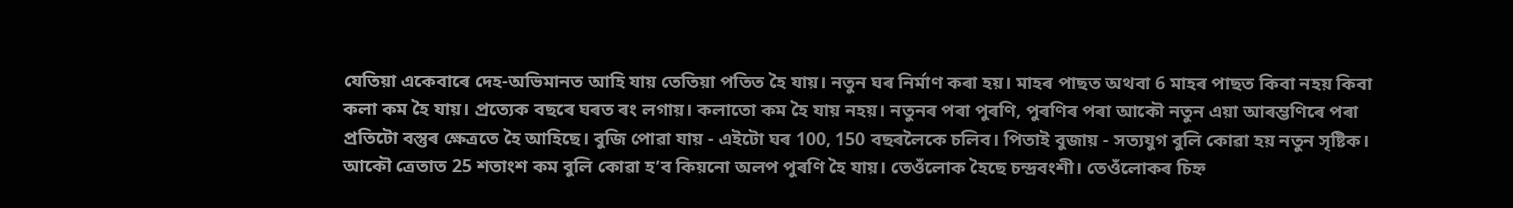যেতিয়া একেবাৰে দেহ-অভিমানত আহি যায় তেতিয়া পতিত হৈ যায়। নতুন ঘৰ নিৰ্মাণ কৰা হয়। মাহৰ পাছত অথবা 6 মাহৰ পাছত কিবা নহয় কিবা কলা কম হৈ যায়। প্ৰত্যেক বছৰে ঘৰত ৰং লগায়। কলাতো কম হৈ যায় নহয়। নতুনৰ পৰা পুৰণি, পুৰণিৰ পৰা আকৌ নতুন এয়া আৰম্ভণিৰে পৰা প্ৰতিটো বস্তুৰ ক্ষেত্ৰতে হৈ আহিছে। বুজি পোৱা যায় - এইটো ঘৰ 100, 150 বছৰলৈকে চলিব। পিতাই বুজায় - সত্যযুগ বুলি কোৱা হয় নতুন সৃষ্টিক। আকৌ ত্ৰেতাত 25 শতাংশ কম বুলি কোৱা হ’ব কিয়নো অলপ পুৰণি হৈ যায়। তেওঁলোক হৈছে চন্দ্ৰবংশী। তেওঁলোকৰ চিহ্ন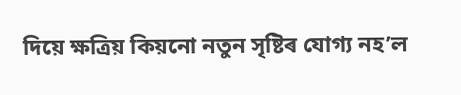দিয়ে ক্ষত্ৰিয় কিয়নো নতুন সৃষ্টিৰ যোগ্য নহ’ল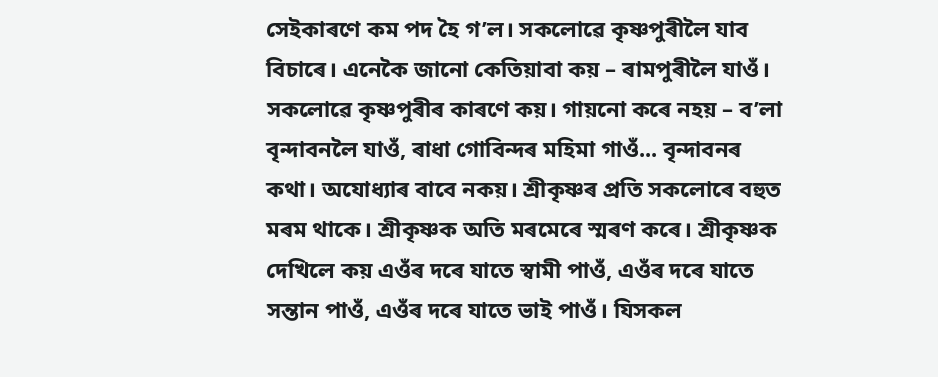সেইকাৰণে কম পদ হৈ গ’ল। সকলোৱে কৃষ্ণপুৰীলৈ যাব বিচাৰে। এনেকৈ জানো কেতিয়াবা কয় – ৰামপুৰীলৈ যাওঁ। সকলোৱে কৃষ্ণপুৰীৰ কাৰণে কয়। গায়নো কৰে নহয় – ব’লা বৃন্দাবনলৈ যাওঁ, ৰাধা গোবিন্দৰ মহিমা গাওঁ... বৃন্দাবনৰ কথা। অযোধ্যাৰ বাবে নকয়। শ্ৰীকৃষ্ণৰ প্ৰতি সকলোৰে বহুত মৰম থাকে। শ্ৰীকৃষ্ণক অতি মৰমেৰে স্মৰণ কৰে। শ্ৰীকৃষ্ণক দেখিলে কয় এওঁৰ দৰে যাতে স্বামী পাওঁ, এওঁৰ দৰে যাতে সন্তান পাওঁ, এওঁৰ দৰে যাতে ভাই পাওঁ। যিসকল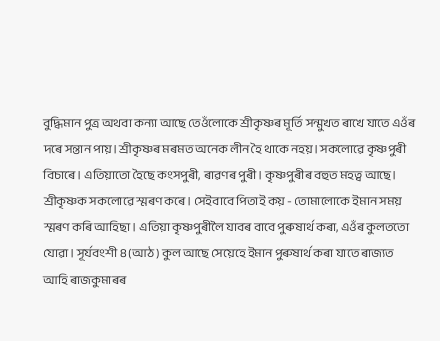বুদ্ধিমান পুত্ৰ অথবা কন্যা আছে তেওঁলোকে শ্ৰীকৃষ্ণৰ মূৰ্তি সন্মুখত ৰাখে যাতে এওঁৰ দৰে সন্তান পায়। শ্ৰীকৃষ্ণৰ মৰমত অনেক লীন হৈ থাকে নহয়। সকলোৱে কৃষ্ণপুৰী বিচাৰে। এতিয়াতো হৈছে কংসপুৰী, ৰাৱণৰ পুৰী। কৃষ্ণপুৰীৰ বহুত মহত্ব আছে। শ্ৰীকৃষ্ণক সকলোৱে স্মৰণ কৰে। সেইবাবে পিতাই কয় - তোমালোকে ইমান সময় স্মৰণ কৰি আহিছা। এতিয়া কৃষ্ণপুৰীলৈ যাবৰ বাবে পুৰুষাৰ্থ কৰা, এওঁৰ কুলততো যোৱা। সূৰ্যবংশী 8 (আঠ) কুল আছে সেয়েহে ইমান পুৰুষাৰ্থ কৰা যাতে ৰাজ্যত আহি ৰাজকুমাৰৰ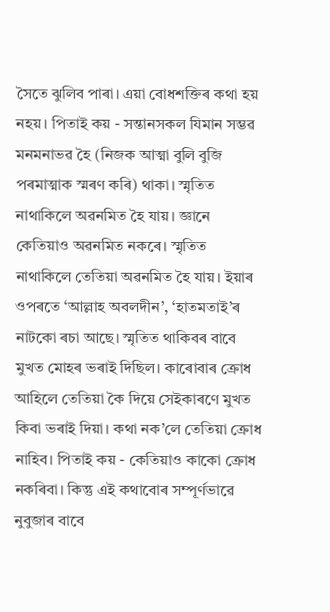সৈতে ঝুলিব পাৰা। এয়া বোধশক্তিৰ কথা হয় নহয়। পিতাই কয় - সন্তানসকল যিমান সম্ভৱ মনমনাভৱ হৈ (নিজক আত্মা বুলি বুজি পৰমাত্মাক স্মৰণ কৰি) থাকা। স্মৃতিত নাথাকিলে অৱনমিত হৈ যায়। জ্ঞানে কেতিয়াও অৱনমিত নকৰে। স্মৃতিত নাথাকিলে তেতিয়া অৱনমিত হৈ যায়। ইয়াৰ ওপৰতে ‘আল্লাহ অবলদীন’, ‘হাতমতাই’ৰ নাটকো ৰচা আছে। স্মৃতিত থাকিবৰ বাবে মুখত মোহৰ ভৰাই দিছিল। কাৰোবাৰ ক্ৰোধ আহিলে তেতিয়া কৈ দিয়ে সেইকাৰণে মুখত কিবা ভৰাই দিয়া। কথা নক’লে তেতিয়া ক্ৰোধ নাহিব। পিতাই কয় - কেতিয়াও কাকো ক্ৰোধ নকৰিবা। কিন্তু এই কথাবোৰ সম্পূৰ্ণভাৱে নুবুজাৰ বাবে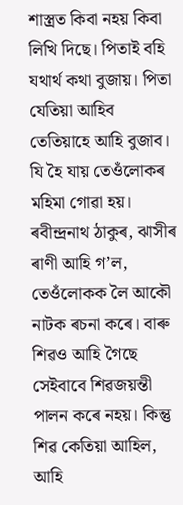শাস্ত্ৰত কিবা নহয় কিবা লিখি দিছে। পিতাই বহি যথাৰ্থ কথা বুজায়। পিতা যেতিয়া আহিব তেতিয়াহে আহি বুজাব। যি হৈ যায় তেওঁলোকৰ মহিমা গোৱা হয়। ৰবীন্দ্ৰনাথ ঠাকুৰ, ঝাসীৰ ৰাণী আহি গ’ল, তেওঁলোকক লৈ আকৌ নাটক ৰচনা কৰে। বাৰু শিৱও আহি গৈছে সেইবাবে শিৱজয়ন্তী পালন কৰে নহয়। কিন্তু শিৱ কেতিয়া আহিল, আহি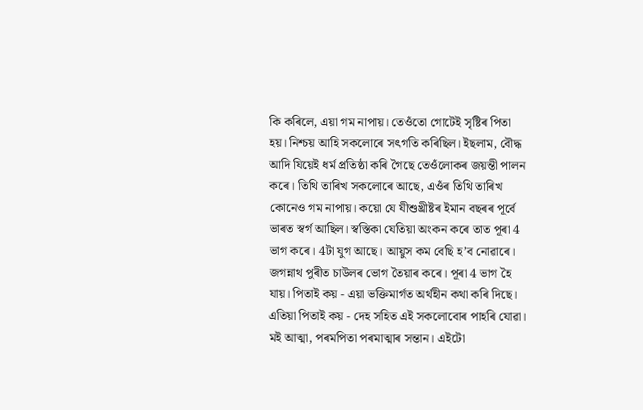কি কৰিলে, এয়া গম নাপায়। তেওঁতো গোটেই সৃষ্টিৰ পিতা হয়। নিশ্চয় আহি সকলোৰে সৎগতি কৰিছিল। ইছলাম, বৌদ্ধ আদি যিয়েই ধৰ্ম প্ৰতিষ্ঠা কৰি গৈছে তেওঁলোকৰ জয়ন্তী পালন কৰে। তিথি তাৰিখ সকলোৰে আছে, এওঁৰ তিথি তাৰিখ কোনেও গম নাপায়। কয়ো যে যীশুখ্ৰীষ্টৰ ইমান বছৰৰ পূৰ্বে ভাৰত স্বৰ্গ আছিল। স্বস্তিকা যেতিয়া অংকন কৰে তাত পূৰা 4 ভাগ কৰে। 4টা যুগ আছে। আয়ুস কম বেছি হ’ব নোৱাৰে। জগন্নাথ পুৰীত চাউলৰ ভোগ তৈয়াৰ কৰে। পূৰা 4 ভাগ হৈ যায়। পিতাই কয় - এয়া ভক্তিমাৰ্গত অৰ্থহীন কথা কৰি দিছে। এতিয়া পিতাই কয় - দেহ সহিত এই সকলোবোৰ পাহৰি যোৱা। মই আত্মা, পৰমপিতা পৰমাত্মাৰ সন্তান। এইটো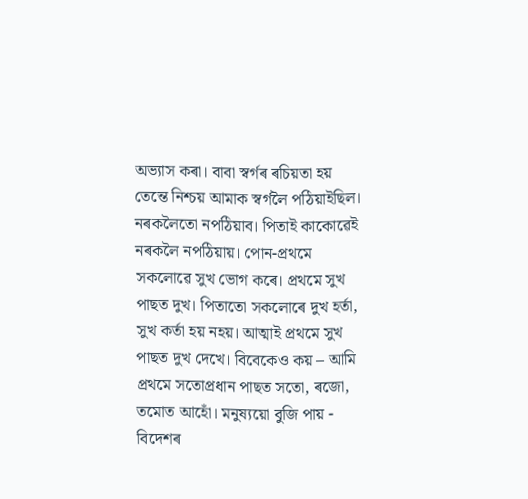অভ্যাস কৰা। বাবা স্বৰ্গৰ ৰচিয়তা হয় তেন্তে নিশ্চয় আমাক স্বৰ্গলৈ পঠিয়াইছিল। নৰকলৈতো নপঠিয়াব। পিতাই কাকোৱেই নৰকলৈ নপঠিয়ায়। পোন-প্ৰথমে সকলোৱে সুখ ভোগ কৰে। প্ৰথমে সুখ পাছত দুখ। পিতাতো সকলোৰে দুখ হৰ্তা, সুখ কৰ্তা হয় নহয়। আত্মাই প্ৰথমে সুখ পাছত দুখ দেখে। বিবেকেও কয় – আমি প্ৰথমে সতোপ্ৰধান পাছত সতো, ৰজো, তমোত আহোঁ। মনুষ্যয়ো বুজি পায় - বিদেশৰ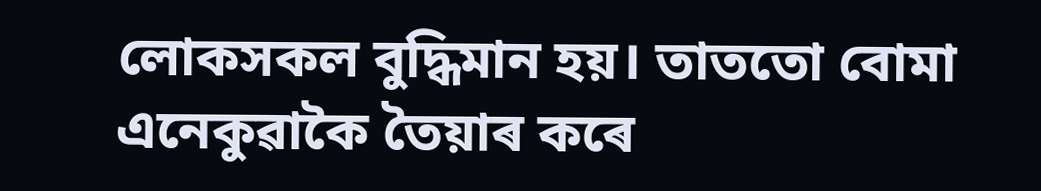লোকসকল বুদ্ধিমান হয়। তাততো বোমা এনেকুৱাকৈ তৈয়াৰ কৰে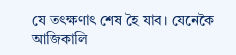যে তৎক্ষণাৎ শেষ হৈ যাব। যেনেকৈ আজিকালি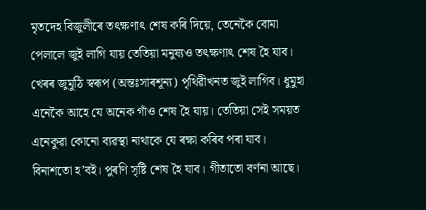মৃতদেহ বিজুলীৰে তৎক্ষণাৎ শেষ কৰি দিয়ে, তেনেকৈ বোমা পেলালে জুই লাগি যায় তেতিয়া মনুষ্যও তৎক্ষণাৎ শেষ হৈ যাব। খেৰৰ জুমুঠি স্বৰূপ (অন্তঃসাৰশূন্য) পৃথিৱীখনত জুই লাগিব। ধুমুহা এনেকৈ আহে যে অনেক গাঁও শেষ হৈ যায়। তেতিয়া সেই সময়ত এনেকুৱা কোনো ব্যৱস্থা নাথাকে যে ৰক্ষা কৰিব পৰা যাব। বিনাশতো হ’বই। পুৰণি সৃষ্টি শেষ হৈ যাব। গীতাতো বৰ্ণনা আছে।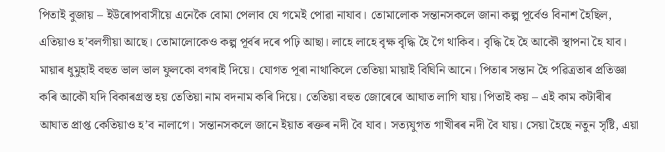পিতাই বুজায় – ইউৰোপবাসীয়ে এনেকৈ বোমা পেলাব যে গমেই পোৱা নাযাব। তোমালোক সন্তানসকলে জানা কল্প পূৰ্বেও বিনাশ হৈছিল, এতিয়াও হ’বলগীয়া আছে। তোমালোকেও কল্প পূৰ্বৰ দৰে পঢ়ি আছা। লাহে লাহে বৃক্ষ বৃদ্ধি হৈ গৈ থাকিব। বৃদ্ধি হৈ হৈ আকৌ স্থাপনা হৈ যাব। মায়াৰ ধুমুহাই বহুত ভাল ভাল ফুলকো বগৰাই দিয়ে। যোগত পূৰা নাথাকিলে তেতিয়া মায়াই বিঘিনি আনে। পিতাৰ সন্তান হৈ পৱিত্ৰতাৰ প্ৰতিজ্ঞা কৰি আকৌ যদি বিকাৰগ্ৰস্ত হয় তেতিয়া নাম বদনাম কৰি দিয়ে। তেতিয়া বহুত জোৰেৰে আঘাত লাগি যায়। পিতাই কয় – এই কাম কটাৰীৰ আঘাত প্ৰাপ্ত কেতিয়াও হ’ব নালাগে। সন্তানসকলে জানে ইয়াত ৰক্তৰ নদী বৈ যাব। সত্যযুগত গাখীৰৰ নদী বৈ যায়। সেয়া হৈছে নতুন সৃষ্টি, এয়া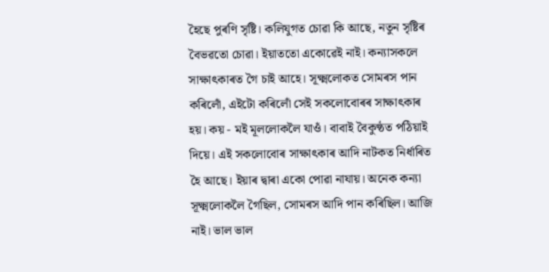হৈছে পুৰণি সৃষ্টি। কলিযুগত চোৱা কি আছে, নতুন সৃষ্টিৰ বৈভৱতো চোৱা। ইয়াততো একোৱেই নাই। কন্যাসকলে সাক্ষাৎকাৰত গৈ চাই আহে। সূক্ষ্মলোকত সোমৰস পান কৰিলোঁ, এইটো কৰিলোঁ সেই সকলোবোৰৰ সাক্ষাৎকাৰ হয়। কয় - মই মূললোকলৈ যাওঁ। বাবাই বৈকুণ্ঠত পঠিয়াই দিয়ে। এই সকলোবোৰ সাক্ষাৎকাৰ আদি নাটকত নিৰ্ধাৰিত হৈ আছে। ইয়াৰ দ্বাৰা একো পোৱা নাযায়। অনেক কন্যা সূক্ষ্মলোকলৈ গৈছিল, সোমৰস আদি পান কৰিছিল। আজি নাই। ভাল ভাল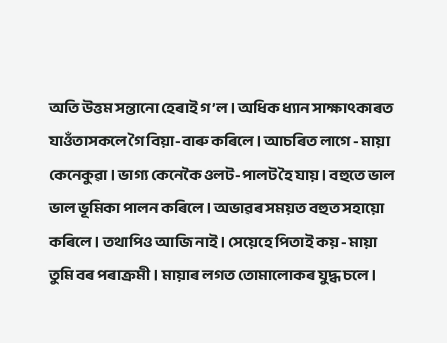অতি উত্তম সন্তানো হেৰাই গ’ল। অধিক ধ্যান সাক্ষাৎকাৰত যাওঁতাসকলে গৈ বিয়া-বাৰু কৰিলে। আচৰিত লাগে - মায়া কেনেকুৱা। ভাগ্য কেনেকৈ ওলট-পালট হৈ যায়। বহুতে ভাল ভাল ভূমিকা পালন কৰিলে। অভাৱৰ সময়ত বহুত সহায়ো কৰিলে। তথাপিও আজি নাই। সেয়েহে পিতাই কয় - মায়া তুমি বৰ পৰাক্ৰমী। মায়াৰ লগত তোমালোকৰ যুদ্ধ চলে।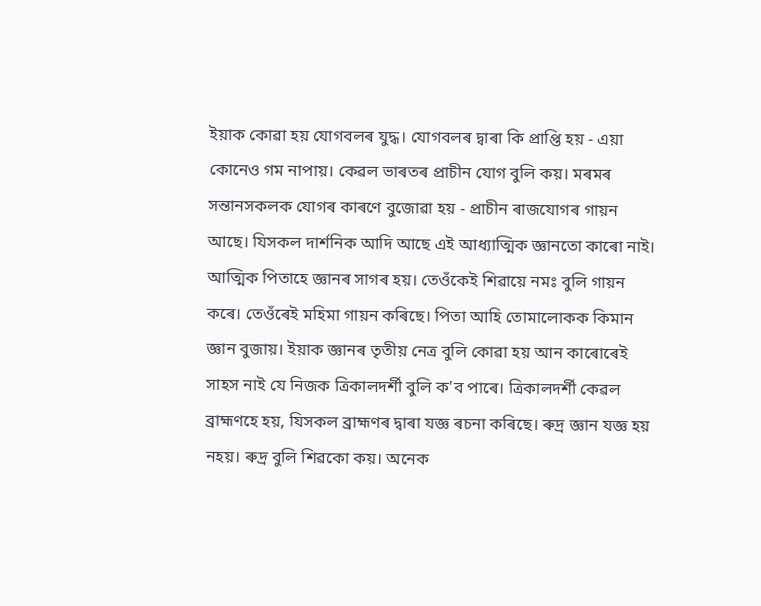ইয়াক কোৱা হয় যোগবলৰ যুদ্ধ। যোগবলৰ দ্বাৰা কি প্ৰাপ্তি হয় - এয়া কোনেও গম নাপায়। কেৱল ভাৰতৰ প্ৰাচীন যোগ বুলি কয়। মৰমৰ সন্তানসকলক যোগৰ কাৰণে বুজোৱা হয় - প্ৰাচীন ৰাজযোগৰ গায়ন আছে। যিসকল দাৰ্শনিক আদি আছে এই আধ্যাত্মিক জ্ঞানতো কাৰো নাই। আত্মিক পিতাহে জ্ঞানৰ সাগৰ হয়। তেওঁকেই শিৱায়ে নমঃ বুলি গায়ন কৰে। তেওঁৰেই মহিমা গায়ন কৰিছে। পিতা আহি তোমালোকক কিমান জ্ঞান বুজায়। ইয়াক জ্ঞানৰ তৃতীয় নেত্ৰ বুলি কোৱা হয় আন কাৰোৰেই সাহস নাই যে নিজক ত্ৰিকালদৰ্শী বুলি ক'ব পাৰে। ত্ৰিকালদৰ্শী কেৱল ব্ৰাহ্মণহে হয়, যিসকল ব্ৰাহ্মণৰ দ্বাৰা যজ্ঞ ৰচনা কৰিছে। ৰুদ্ৰ জ্ঞান যজ্ঞ হয় নহয়। ৰুদ্ৰ বুলি শিৱকো কয়। অনেক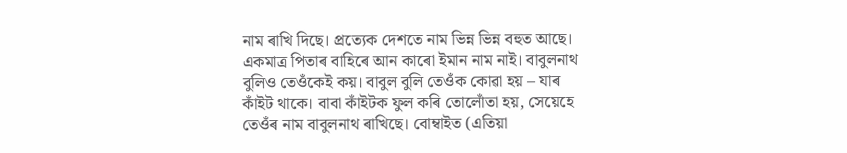নাম ৰাখি দিছে। প্ৰত্যেক দেশতে নাম ভিন্ন ভিন্ন বহুত আছে। একমাত্ৰ পিতাৰ বাহিৰে আন কাৰো ইমান নাম নাই। বাবুলনাথ বুলিও তেওঁকেই কয়। বাবুল বুলি তেওঁক কোৱা হয় – যাৰ কাঁইট থাকে। বাবা কাঁইটক ফুল কৰি তোলোঁতা হয়, সেয়েহে তেওঁৰ নাম বাবুলনাথ ৰাখিছে। বোম্বাইত (এতিয়া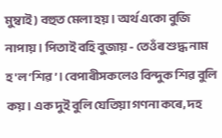মুম্বাই) বহুত মেলা হয়। অৰ্থ একো বুজি নাপায়। পিতাই বহি বুজায় - তেওঁৰ শুদ্ধ নাম হ'ল ‘শিৱ’। বেপাৰীসকলেও বিন্দুক শিৱ বুলি কয়। এক দুই বুলি যেতিয়া গণনা কৰে, দহ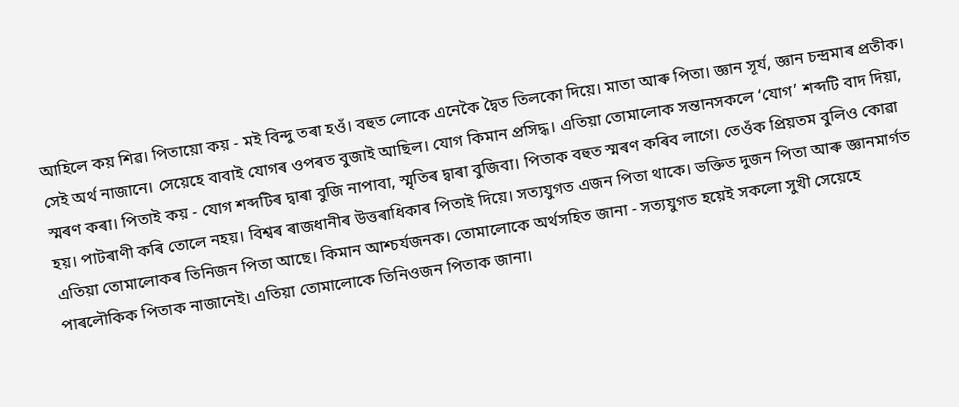আহিলে কয় শিৱ। পিতায়ো কয় - মই বিন্দু তৰা হওঁ‌। বহুত লোকে এনেকৈ দ্বৈত তিলকো দিয়ে। মাতা আৰু পিতা। জ্ঞান সূৰ্য, জ্ঞান চন্দ্ৰমাৰ প্ৰতীক। সেই অৰ্থ নাজানে। সেয়েহে বাবাই যোগৰ ওপৰত বুজাই আছিল। যোগ কিমান প্ৰসিদ্ধ। এতিয়া তোমালোক সন্তানসকলে ‘যোগ’ শব্দটি বাদ দিয়া, স্মৰণ কৰা। পিতাই কয় - যোগ শব্দটিৰ দ্বাৰা বুজি নাপাবা, স্মৃতিৰ দ্বাৰা বুজিবা। পিতাক বহুত স্মৰণ কৰিব লাগে। তেওঁক প্ৰিয়তম বুলিও কোৱা হয়। পাটৰাণী কৰি তোলে নহয়। বিশ্বৰ ৰাজধানীৰ উত্তৰাধিকাৰ পিতাই দিয়ে। সত্যযুগত এজন পিতা থাকে। ভক্তিত দুজন পিতা আৰু জ্ঞানমাৰ্গত এতিয়া তোমালোকৰ তিনিজন পিতা আছে। কিমান আশ্চৰ্যজনক। তোমালোকে অৰ্থসহিত জানা - সত্যযুগত হয়েই সকলো সুখী সেয়েহে পাৰলৌকিক পিতাক নাজানেই। এতিয়া তোমালোকে তিনিওজন পিতাক জানা।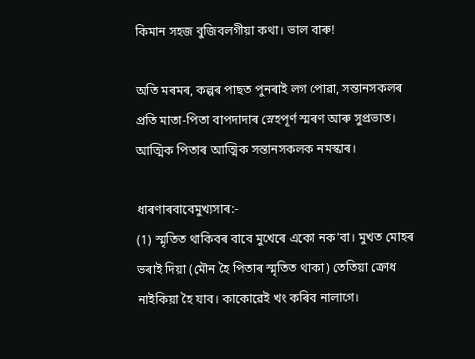কিমান সহজ বুজিবলগীয়া কথা। ভাল বাৰু!

অতি মৰমৰ, কল্পৰ পাছত পুনৰাই লগ পোৱা, সন্তানসকলৰ প্ৰতি মাতা-পিতা বাপদাদাৰ স্নেহপূৰ্ণ স্মৰণ আৰু সুপ্ৰভাত। আত্মিক পিতাৰ আত্মিক সন্তানসকলক নমস্কাৰ।

ধাৰণাৰবাবেমুখ্যসাৰ:-
(1) স্মৃতিত থাকিবৰ বাবে মুখেৰে একো নক’বা। মুখত মোহৰ ভৰাই দিয়া (মৌন হৈ পিতাৰ স্মৃতিত থাকা) তেতিয়া ক্ৰোধ নাইকিয়া হৈ যাব। কাকোৱেই খং কৰিব নালাগে।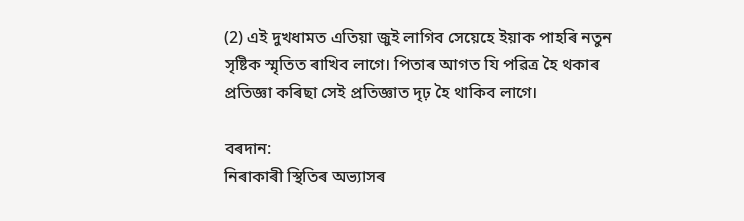(2) এই দুখধামত এতিয়া জুই লাগিব সেয়েহে ইয়াক পাহৰি নতুন সৃষ্টিক স্মৃতিত ৰাখিব লাগে। পিতাৰ আগত যি পৱিত্ৰ হৈ থকাৰ প্ৰতিজ্ঞা কৰিছা সেই প্ৰতিজ্ঞাত দৃঢ় হৈ থাকিব লাগে।

বৰদান:
নিৰাকাৰী স্থিতিৰ অভ্যাসৰ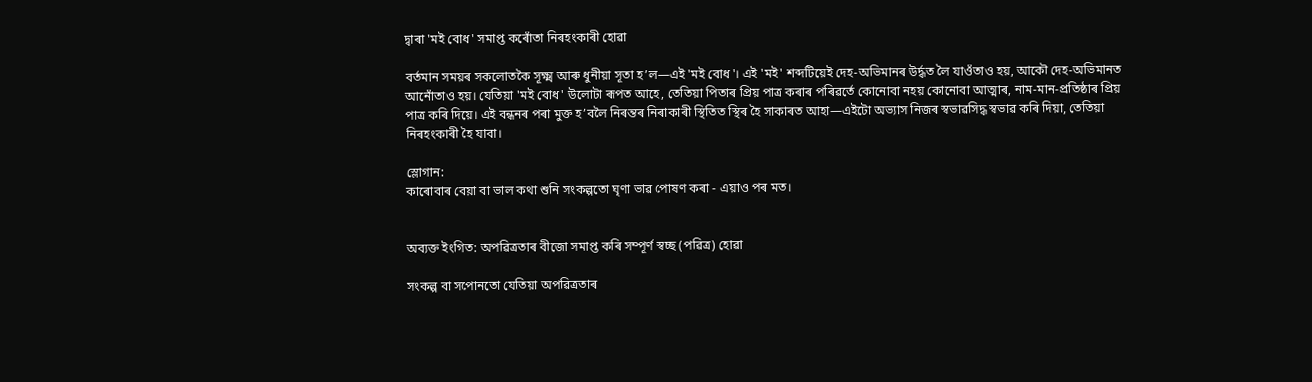দ্বাৰা 'মই বোধ' সমাপ্ত কৰোঁতা নিৰহংকাৰী হোৱা

বৰ্তমান সময়ৰ সকলোতকৈ সূক্ষ্ম আৰু ধুনীয়া সূতা হ’ল—এই 'মই বোধ'। এই 'মই' শব্দটিয়েই দেহ-অভিমানৰ উৰ্দ্ধত লৈ যাওঁতাও হয়, আকৌ দেহ-অভিমানত আনোঁতাও হয়। যেতিয়া 'মই বোধ' উলোটা ৰূপত আহে, তেতিয়া পিতাৰ প্ৰিয় পাত্ৰ কৰাৰ পৰিৱৰ্তে কোনোবা নহয় কোনোবা আত্মাৰ, নাম-মান-প্ৰতিষ্ঠাৰ প্ৰিয় পাত্ৰ কৰি দিয়ে। এই বন্ধনৰ পৰা মুক্ত হ’বলৈ নিৰন্তৰ নিৰাকাৰী স্থিতিত স্থিৰ হৈ সাকাৰত আহা—এইটো অভ্যাস নিজৰ স্বভাৱসিদ্ধ স্বভাৱ কৰি দিয়া, তেতিয়া নিৰহংকাৰী হৈ যাবা।

স্লোগান:
কাৰোবাৰ বেয়া বা ভাল কথা শুনি সংকল্পতো ঘৃণা ভাৱ পোষণ কৰা - এয়াও পৰ মত।


অব্যক্ত ইংগিত: অপৱিত্ৰতাৰ বীজো সমাপ্ত কৰি সম্পূৰ্ণ স্বচ্ছ (পৱিত্ৰ) হোৱা

সংকল্প বা সপোনতো যেতিয়া অপৱিত্ৰতাৰ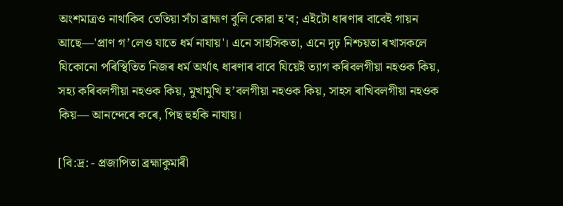অংশমাত্ৰও নাথাকিব তেতিয়া সঁচা ব্ৰাহ্মণ বুলি কোৱা হ’ব; এইটো ধাৰণাৰ বাবেই গায়ন আছে—'প্ৰাণ গ’লেও যাতে ধৰ্ম নাযায়'। এনে সাহসিকতা, এনে দৃঢ় নিশ্চয়তা ৰখাসকলে যিকোনো পৰিস্থিতিত নিজৰ ধৰ্ম অৰ্থাৎ ধাৰণাৰ বাবে যিয়েই ত্যাগ কৰিবলগীয়া নহওক কিয়, সহ্য কৰিবলগীয়া নহওক কিয়, মুখামুখি হ’বলগীয়া নহওক কিয়, সাহস ৰাখিবলগীয়া নহওক কিয়— আনন্দেৰে কৰে, পিছ হুহকি নাযায়।

[বি:দ্ৰ: - প্ৰজাপিতা ব্ৰহ্মাকুমাৰী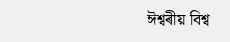ঈশ্বৰীয় বিশ্ব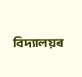বিদ্যালয়ৰ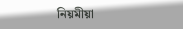নিয়মীয়া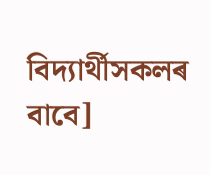বিদ্যাৰ্থীসকলৰ বাবে]